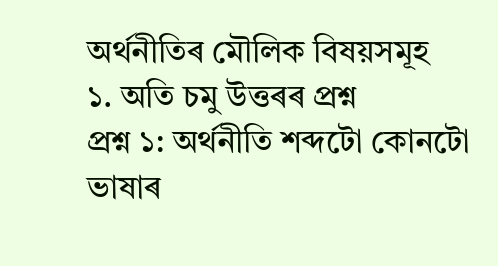অৰ্থনীতিৰ মৌলিক বিষয়সমূহ
১. অতি চমু উত্তৰৰ প্ৰশ্ন
প্ৰশ্ন ১: অৰ্থনীতি শব্দটো কোনটো ভাষাৰ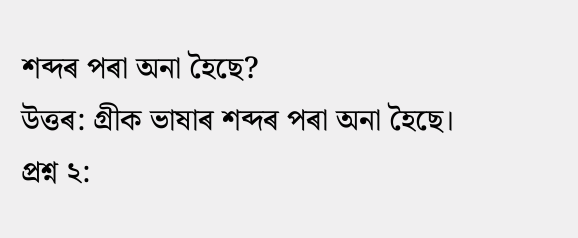শব্দৰ পৰা অনা হৈছে?
উত্তৰ: গ্ৰীক ভাষাৰ শব্দৰ পৰা অনা হৈছে।
প্ৰশ্ন ২: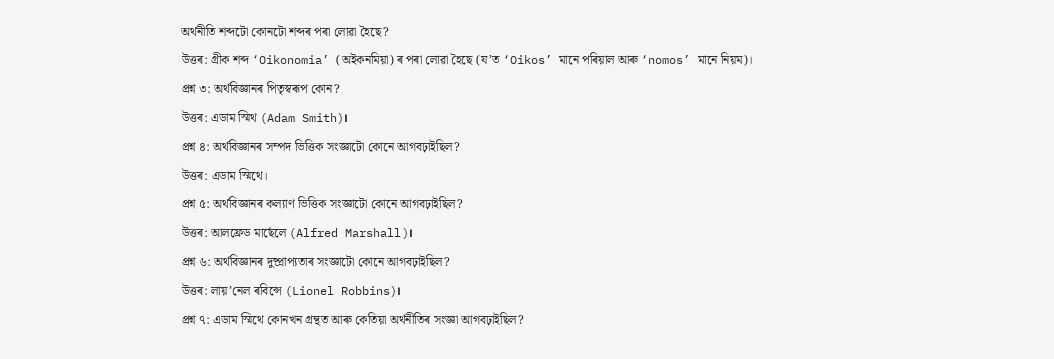অৰ্থনীতি শব্দটো কোনটো শব্দৰ পৰা লোৱা হৈছে?
উত্তৰ: গ্ৰীক শব্দ ‘Oikonomia’ (অইকনমিয়া) ৰ পৰা লোৱা হৈছে (য’ত ‘Oikos’ মানে পৰিয়াল আৰু ‘nomos’ মানে নিয়ম)।
প্ৰশ্ন ৩: অৰ্থবিজ্ঞানৰ পিতৃস্বৰূপ কোন?
উত্তৰ: এডাম স্মিথ (Adam Smith)।
প্ৰশ্ন ৪: অৰ্থবিজ্ঞানৰ সম্পদ ভিত্তিক সংজ্ঞাটো কোনে আগবঢ়াইছিল?
উত্তৰ: এডাম স্মিথে।
প্ৰশ্ন ৫: অৰ্থবিজ্ঞানৰ কল্যাণ ভিত্তিক সংজ্ঞাটো কোনে আগবঢ়াইছিল?
উত্তৰ: আলফ্ৰেড মাৰ্ছেলে (Alfred Marshall)।
প্ৰশ্ন ৬: অৰ্থবিজ্ঞানৰ দুষ্প্ৰাপ্যতাৰ সংজ্ঞাটো কোনে আগবঢ়াইছিল?
উত্তৰ: লায়’নেল ৰবিন্সে (Lionel Robbins)।
প্ৰশ্ন ৭: এডাম স্মিথে কোনখন গ্ৰন্থত আৰু কেতিয়া অৰ্থনীতিৰ সংজ্ঞা আগবঢ়াইছিল?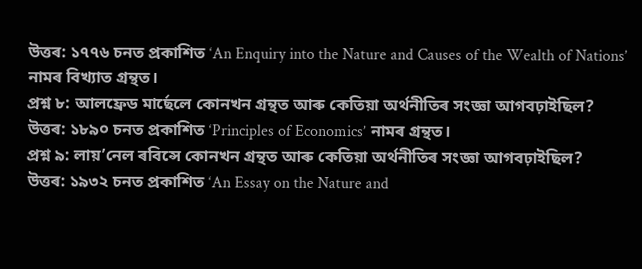উত্তৰ: ১৭৭৬ চনত প্ৰকাশিত ‘An Enquiry into the Nature and Causes of the Wealth of Nations’ নামৰ বিখ্যাত গ্ৰন্থত।
প্ৰশ্ন ৮: আলফ্ৰেড মাৰ্ছেলে কোনখন গ্ৰন্থত আৰু কেতিয়া অৰ্থনীতিৰ সংজ্ঞা আগবঢ়াইছিল?
উত্তৰ: ১৮৯০ চনত প্ৰকাশিত ‘Principles of Economics’ নামৰ গ্ৰন্থত।
প্ৰশ্ন ৯: লায়’নেল ৰবিন্সে কোনখন গ্ৰন্থত আৰু কেতিয়া অৰ্থনীতিৰ সংজ্ঞা আগবঢ়াইছিল?
উত্তৰ: ১৯৩২ চনত প্ৰকাশিত ‘An Essay on the Nature and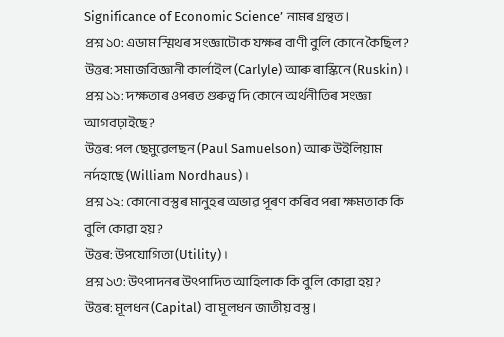Significance of Economic Science’ নামৰ গ্ৰন্থত।
প্ৰশ্ন ১০: এডাম স্মিথৰ সংজ্ঞাটোক যক্ষৰ বাণী বুলি কোনে কৈছিল?
উত্তৰ: সমাজবিজ্ঞানী কাৰ্লাইল (Carlyle) আৰু ৰাস্কিনে (Ruskin)।
প্ৰশ্ন ১১: দক্ষতাৰ ওপৰত গুৰুত্ব দি কোনে অৰ্থনীতিৰ সংজ্ঞা আগবঢ়াইছে?
উত্তৰ: পল ছেমুৱেলছন (Paul Samuelson) আৰু উইলিয়াম নৰ্দহাছে (William Nordhaus)।
প্ৰশ্ন ১২: কোনো বস্তুৰ মানুহৰ অভাৱ পূৰণ কৰিব পৰা ক্ষমতাক কি বুলি কোৱা হয়?
উত্তৰ: উপযোগিতা (Utility)।
প্ৰশ্ন ১৩: উৎপাদনৰ উৎপাদিত আহিলাক কি বুলি কোৱা হয়?
উত্তৰ: মূলধন (Capital) বা মূলধন জাতীয় বস্তু।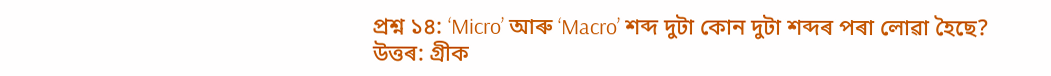প্ৰশ্ন ১৪: ‘Micro’ আৰু ‘Macro’ শব্দ দুটা কোন দুটা শব্দৰ পৰা লোৱা হৈছে?
উত্তৰ: গ্ৰীক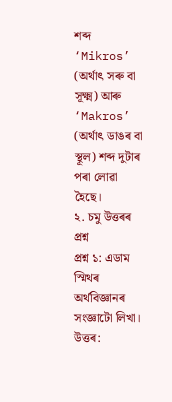শব্দ ‘Mikros’ (অৰ্থাৎ সৰু বা সূক্ষ্ম) আৰু ‘Makros’ (অৰ্থাৎ ডাঙৰ বা স্থূল) শব্দ দুটাৰ পৰা লোৱা হৈছে।
২. চমু উত্তৰৰ প্ৰশ্ন
প্ৰশ্ন ১: এডাম স্মিথৰ অৰ্থবিজ্ঞানৰ সংজ্ঞাটো লিখা।
উত্তৰ: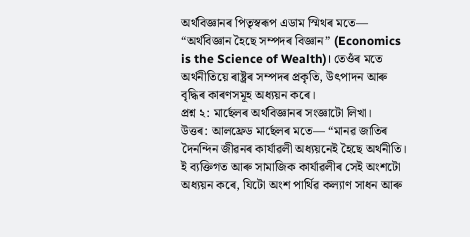অৰ্থবিজ্ঞানৰ পিতৃস্বৰূপ এডাম স্মিথৰ মতে— “অৰ্থবিজ্ঞান হৈছে সম্পদৰ বিজ্ঞান” (Economics is the Science of Wealth)। তেওঁৰ মতে অৰ্থনীতিয়ে ৰাষ্ট্ৰৰ সম্পদৰ প্ৰকৃতি, উৎপাদন আৰু বৃদ্ধিৰ কাৰণসমূহ অধ্যয়ন কৰে।
প্ৰশ্ন ২: মাৰ্ছেলৰ অৰ্থবিজ্ঞানৰ সংজ্ঞাটো লিখা।
উত্তৰ: আলফ্ৰেড মাৰ্ছেলৰ মতে— “মানৱ জাতিৰ দৈনন্দিন জীৱনৰ কাৰ্যাৱলী অধ্যয়নেই হৈছে অৰ্থনীতি। ই ব্যক্তিগত আৰু সামাজিক কাৰ্যাৱলীৰ সেই অংশটো অধ্যয়ন কৰে, যিটো অংশ পাৰ্থিৱ কল্যাণ সাধন আৰু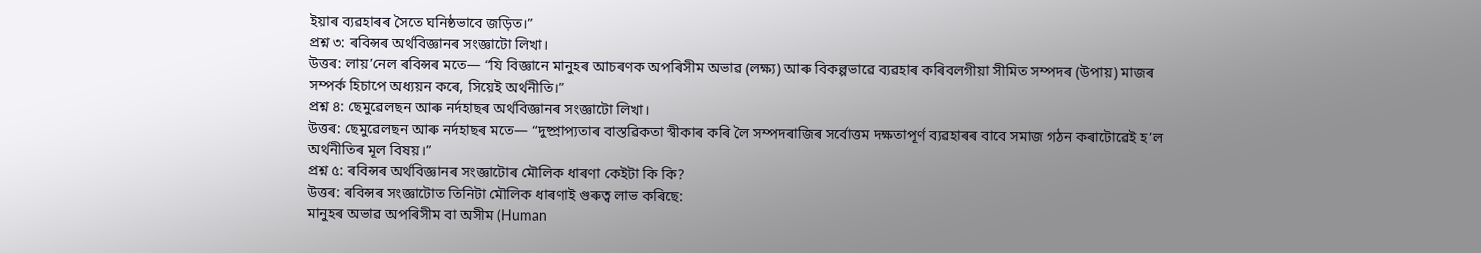ইয়াৰ ব্যৱহাৰৰ সৈতে ঘনিষ্ঠভাবে জড়িত।”
প্ৰশ্ন ৩: ৰবিন্সৰ অৰ্থবিজ্ঞানৰ সংজ্ঞাটো লিখা।
উত্তৰ: লায়’নেল ৰবিন্সৰ মতে— “যি বিজ্ঞানে মানুহৰ আচৰণক অপৰিসীম অভাৱ (লক্ষ্য) আৰু বিকল্পভাৱে ব্যৱহাৰ কৰিবলগীয়া সীমিত সম্পদৰ (উপায়) মাজৰ সম্পৰ্ক হিচাপে অধ্যয়ন কৰে, সিয়েই অৰ্থনীতি।”
প্ৰশ্ন ৪: ছেমুৱেলছন আৰু নৰ্দহাছৰ অৰ্থবিজ্ঞানৰ সংজ্ঞাটো লিখা।
উত্তৰ: ছেমুৱেলছন আৰু নৰ্দহাছৰ মতে— “দুষ্প্ৰাপ্যতাৰ বাস্তৱিকতা স্বীকাৰ কৰি লৈ সম্পদৰাজিৰ সৰ্বোত্তম দক্ষতাপূৰ্ণ ব্যৱহাৰৰ বাবে সমাজ গঠন কৰাটোৱেই হ’ল অৰ্থনীতিৰ মূল বিষয়।”
প্ৰশ্ন ৫: ৰবিন্সৰ অৰ্থবিজ্ঞানৰ সংজ্ঞাটোৰ মৌলিক ধাৰণা কেইটা কি কি?
উত্তৰ: ৰবিন্সৰ সংজ্ঞাটোত তিনিটা মৌলিক ধাৰণাই গুৰুত্ব লাভ কৰিছে:
মানুহৰ অভাৱ অপৰিসীম বা অসীম (Human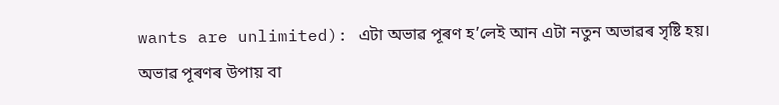wants are unlimited): এটা অভাৱ পূৰণ হ’লেই আন এটা নতুন অভাৱৰ সৃষ্টি হয়।
অভাৱ পূৰণৰ উপায় বা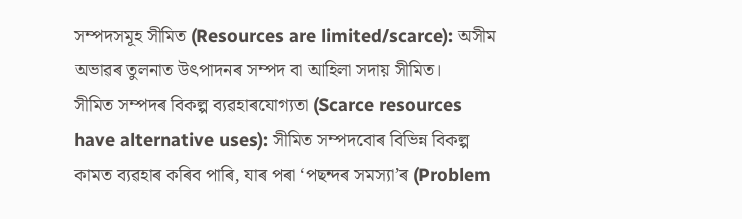সম্পদসমূহ সীমিত (Resources are limited/scarce): অসীম অভাৱৰ তুলনাত উৎপাদনৰ সম্পদ বা আহিলা সদায় সীমিত।
সীমিত সম্পদৰ বিকল্প ব্যৱহাৰযোগ্যতা (Scarce resources have alternative uses): সীমিত সম্পদবোৰ বিভিন্ন বিকল্প কামত ব্যৱহাৰ কৰিব পাৰি, যাৰ পৰা ‘পছন্দৰ সমস্যা’ৰ (Problem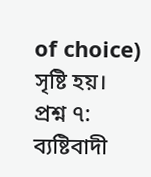of choice) সৃষ্টি হয়।
প্ৰশ্ন ৭: ব্যষ্টিবাদী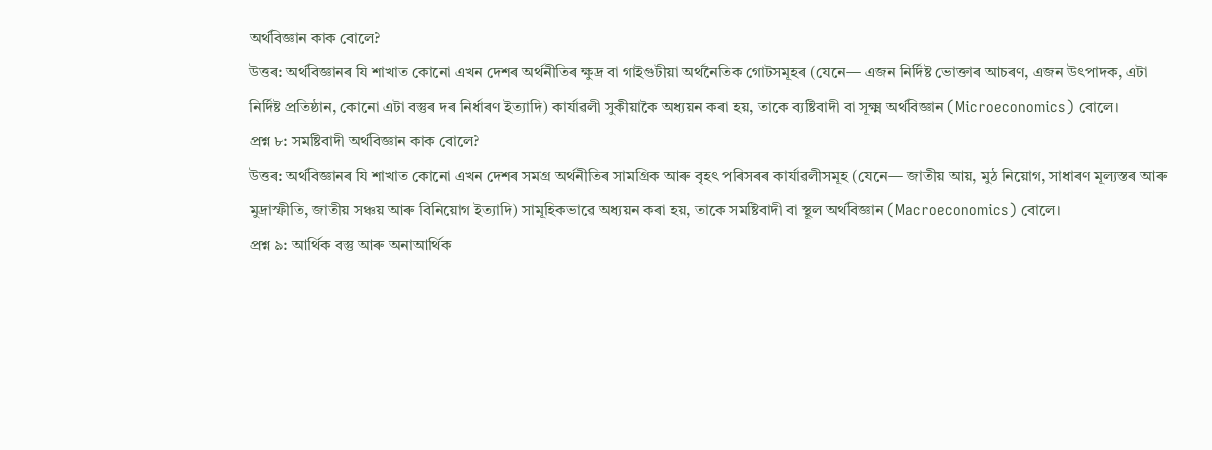অৰ্থবিজ্ঞান কাক বোলে?
উত্তৰ: অৰ্থবিজ্ঞানৰ যি শাখাত কোনো এখন দেশৰ অৰ্থনীতিৰ ক্ষুদ্ৰ বা গাইগুটীয়া অৰ্থনৈতিক গোটসমূহৰ (যেনে— এজন নিৰ্দিষ্ট ভোক্তাৰ আচৰণ, এজন উৎপাদক, এটা নিৰ্দিষ্ট প্ৰতিষ্ঠান, কোনো এটা বস্তুৰ দৰ নিৰ্ধাৰণ ইত্যাদি) কাৰ্যাৱলী সুকীয়াকৈ অধ্যয়ন কৰা হয়, তাকে ব্যষ্টিবাদী বা সূক্ষ্ম অৰ্থবিজ্ঞান (Microeconomics) বোলে।
প্ৰশ্ন ৮: সমষ্টিবাদী অৰ্থবিজ্ঞান কাক বোলে?
উত্তৰ: অৰ্থবিজ্ঞানৰ যি শাখাত কোনো এখন দেশৰ সমগ্ৰ অৰ্থনীতিৰ সামগ্ৰিক আৰু বৃহৎ পৰিসৰৰ কাৰ্যাৱলীসমূহ (যেনে— জাতীয় আয়, মুঠ নিয়োগ, সাধাৰণ মূল্যস্তৰ আৰু মুদ্ৰাস্ফীতি, জাতীয় সঞ্চয় আৰু বিনিয়োগ ইত্যাদি) সামূহিকভাৱে অধ্যয়ন কৰা হয়, তাকে সমষ্টিবাদী বা স্থূল অৰ্থবিজ্ঞান (Macroeconomics) বোলে।
প্ৰশ্ন ৯: আৰ্থিক বস্তু আৰু অনাআৰ্থিক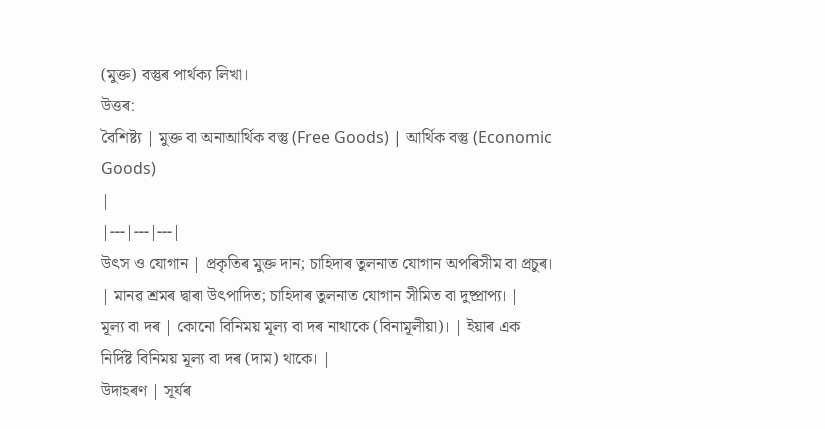(মুক্ত) বস্তুৰ পাৰ্থক্য লিখা।
উত্তৰ:
বৈশিষ্ট্য | মুক্ত বা অনাআৰ্থিক বস্তু (Free Goods) | আৰ্থিক বস্তু (Economic Goods)
|
|---|---|---|
উৎস ও যোগান | প্ৰকৃতিৰ মুক্ত দান; চাহিদাৰ তুলনাত যোগান অপৰিসীম বা প্ৰচুৰ। | মানৱ শ্ৰমৰ দ্বাৰা উৎপাদিত; চাহিদাৰ তুলনাত যোগান সীমিত বা দুষ্প্ৰাপ্য। |
মূল্য বা দৰ | কোনো বিনিময় মূল্য বা দৰ নাথাকে (বিনামূলীয়া)। | ইয়াৰ এক নিৰ্দিষ্ট বিনিময় মূল্য বা দৰ (দাম) থাকে। |
উদাহৰণ | সূৰ্যৰ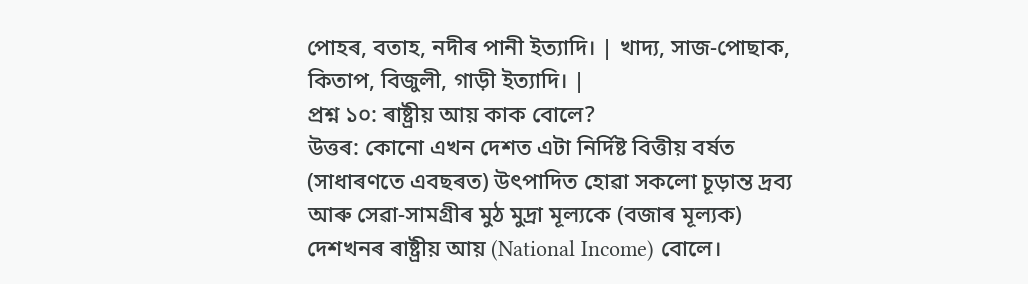পোহৰ, বতাহ, নদীৰ পানী ইত্যাদি। | খাদ্য, সাজ-পোছাক, কিতাপ, বিজুলী, গাড়ী ইত্যাদি। |
প্ৰশ্ন ১০: ৰাষ্ট্ৰীয় আয় কাক বোলে?
উত্তৰ: কোনো এখন দেশত এটা নিৰ্দিষ্ট বিত্তীয় বৰ্ষত (সাধাৰণতে এবছৰত) উৎপাদিত হোৱা সকলো চূড়ান্ত দ্ৰব্য আৰু সেৱা-সামগ্ৰীৰ মুঠ মুদ্ৰা মূল্যকে (বজাৰ মূল্যক) দেশখনৰ ৰাষ্ট্ৰীয় আয় (National Income) বোলে।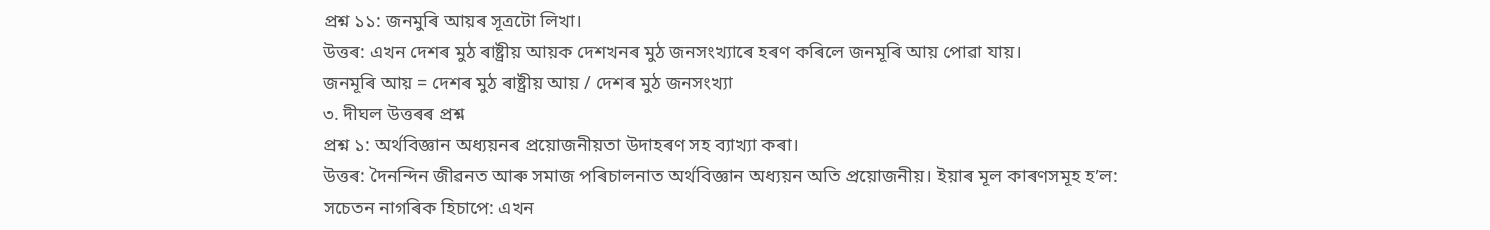প্ৰশ্ন ১১: জনমুৰি আয়ৰ সূত্ৰটো লিখা।
উত্তৰ: এখন দেশৰ মুঠ ৰাষ্ট্ৰীয় আয়ক দেশখনৰ মুঠ জনসংখ্যাৰে হৰণ কৰিলে জনমূৰি আয় পোৱা যায়।
জনমূৰি আয় = দেশৰ মুঠ ৰাষ্ট্ৰীয় আয় / দেশৰ মুঠ জনসংখ্যা
৩. দীঘল উত্তৰৰ প্ৰশ্ন
প্ৰশ্ন ১: অৰ্থবিজ্ঞান অধ্যয়নৰ প্ৰয়োজনীয়তা উদাহৰণ সহ ব্যাখ্যা কৰা।
উত্তৰ: দৈনন্দিন জীৱনত আৰু সমাজ পৰিচালনাত অৰ্থবিজ্ঞান অধ্যয়ন অতি প্ৰয়োজনীয়। ইয়াৰ মূল কাৰণসমূহ হ’ল:
সচেতন নাগৰিক হিচাপে: এখন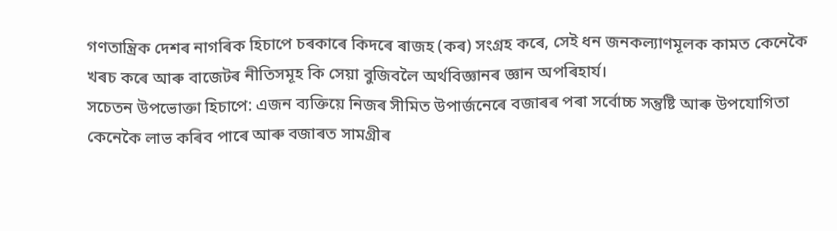গণতান্ত্ৰিক দেশৰ নাগৰিক হিচাপে চৰকাৰে কিদৰে ৰাজহ (কৰ) সংগ্ৰহ কৰে, সেই ধন জনকল্যাণমূলক কামত কেনেকৈ খৰচ কৰে আৰু বাজেটৰ নীতিসমূহ কি সেয়া বুজিবলৈ অৰ্থবিজ্ঞানৰ জ্ঞান অপৰিহাৰ্য।
সচেতন উপভোক্তা হিচাপে: এজন ব্যক্তিয়ে নিজৰ সীমিত উপাৰ্জনেৰে বজাৰৰ পৰা সৰ্বোচ্চ সন্তুষ্টি আৰু উপযোগিতা কেনেকৈ লাভ কৰিব পাৰে আৰু বজাৰত সামগ্ৰীৰ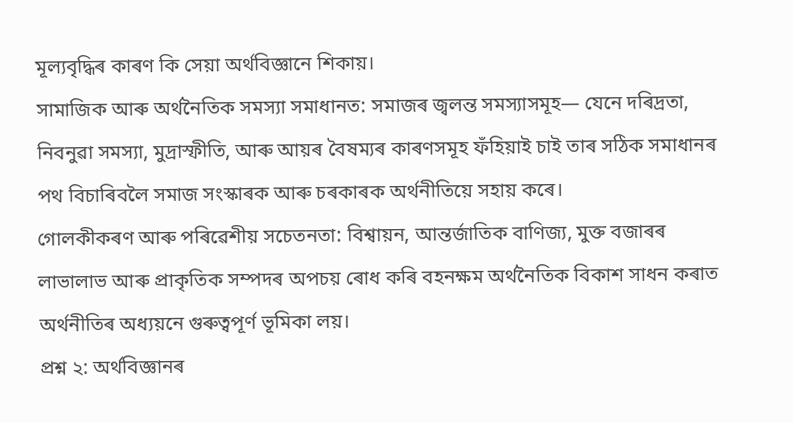মূল্যবৃদ্ধিৰ কাৰণ কি সেয়া অৰ্থবিজ্ঞানে শিকায়।
সামাজিক আৰু অৰ্থনৈতিক সমস্যা সমাধানত: সমাজৰ জ্বলন্ত সমস্যাসমূহ— যেনে দৰিদ্ৰতা, নিবনুৱা সমস্যা, মুদ্ৰাস্ফীতি, আৰু আয়ৰ বৈষম্যৰ কাৰণসমূহ ফঁহিয়াই চাই তাৰ সঠিক সমাধানৰ পথ বিচাৰিবলৈ সমাজ সংস্কাৰক আৰু চৰকাৰক অৰ্থনীতিয়ে সহায় কৰে।
গোলকীকৰণ আৰু পৰিৱেশীয় সচেতনতা: বিশ্বায়ন, আন্তৰ্জাতিক বাণিজ্য, মুক্ত বজাৰৰ লাভালাভ আৰু প্ৰাকৃতিক সম্পদৰ অপচয় ৰোধ কৰি বহনক্ষম অৰ্থনৈতিক বিকাশ সাধন কৰাত অৰ্থনীতিৰ অধ্যয়নে গুৰুত্বপূৰ্ণ ভূমিকা লয়।
প্ৰশ্ন ২: অৰ্থবিজ্ঞানৰ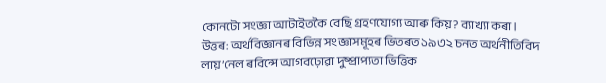কোনটো সংজ্ঞা আটাইতকৈ বেছি গ্ৰহণযোগ্য আৰু কিয়? ব্যাখ্যা কৰা।
উত্তৰ: অৰ্থবিজ্ঞানৰ বিভিন্ন সংজ্ঞাসমূহৰ ভিতৰত ১৯৩২ চনত অৰ্থনীতিবিদ লায়’নেল ৰবিন্সে আগবঢ়োৱা দুষ্প্ৰাপ্যতা ভিত্তিক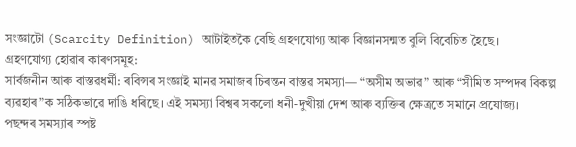সংজ্ঞাটো (Scarcity Definition) আটাইতকৈ বেছি গ্ৰহণযোগ্য আৰু বিজ্ঞানসন্মত বুলি বিবেচিত হৈছে।
গ্ৰহণযোগ্য হোৱাৰ কাৰণসমূহ:
সাৰ্বজনীন আৰু বাস্তৱধৰ্মী: ৰবিন্সৰ সংজ্ঞাই মানৱ সমাজৰ চিৰন্তন বাস্তৱ সমস্যা— “অসীম অভাৱ” আৰু “সীমিত সম্পদৰ বিকল্প ব্যৱহাৰ”ক সঠিকভাৱে দাঙি ধৰিছে। এই সমস্যা বিশ্বৰ সকলো ধনী-দুখীয়া দেশ আৰু ব্যক্তিৰ ক্ষেত্ৰতে সমানে প্ৰযোজ্য।
পছন্দৰ সমস্যাৰ স্পষ্ট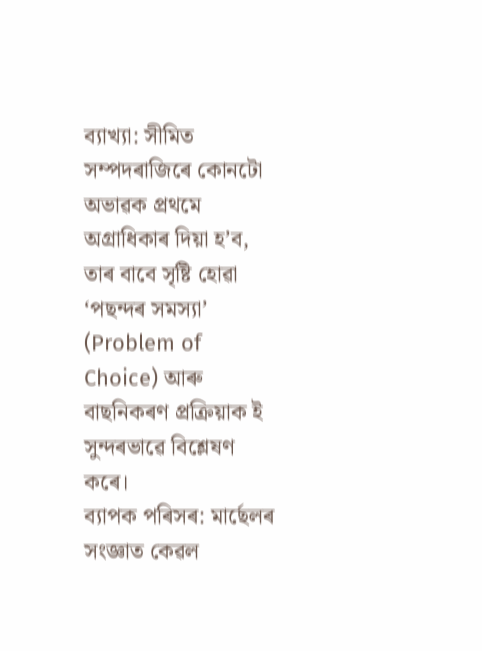ব্যাখ্যা: সীমিত সম্পদৰাজিৰে কোনটো অভাৱক প্ৰথমে অগ্ৰাধিকাৰ দিয়া হ’ব, তাৰ বাবে সৃষ্টি হোৱা ‘পছন্দৰ সমস্যা’ (Problem of Choice) আৰু বাছনিকৰণ প্ৰক্ৰিয়াক ই সুন্দৰভাৱে বিশ্লেষণ কৰে।
ব্যাপক পৰিসৰ: মাৰ্ছেলৰ সংজ্ঞাত কেৱল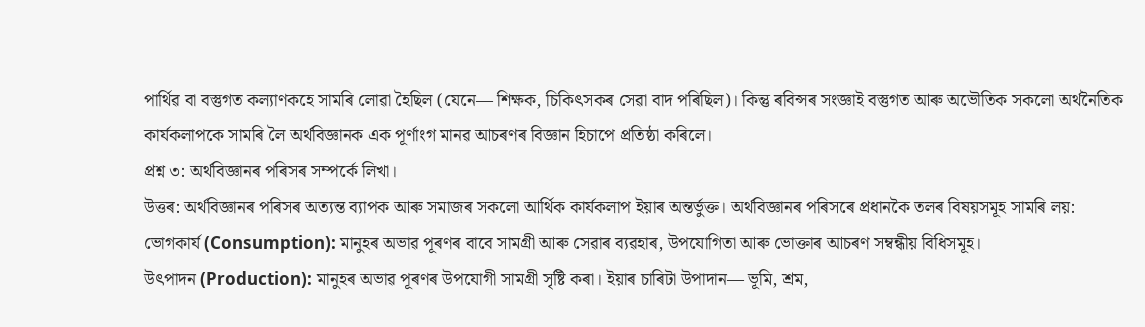পাৰ্থিৱ বা বস্তুগত কল্যাণকহে সামৰি লোৱা হৈছিল (যেনে— শিক্ষক, চিকিৎসকৰ সেৱা বাদ পৰিছিল)। কিন্তু ৰবিন্সৰ সংজ্ঞাই বস্তুগত আৰু অভৌতিক সকলো অৰ্থনৈতিক কাৰ্যকলাপকে সামৰি লৈ অৰ্থবিজ্ঞানক এক পূৰ্ণাংগ মানৱ আচৰণৰ বিজ্ঞান হিচাপে প্ৰতিষ্ঠা কৰিলে।
প্ৰশ্ন ৩: অৰ্থবিজ্ঞানৰ পৰিসৰ সম্পৰ্কে লিখা।
উত্তৰ: অৰ্থবিজ্ঞানৰ পৰিসৰ অত্যন্ত ব্যাপক আৰু সমাজৰ সকলো আৰ্থিক কাৰ্যকলাপ ইয়াৰ অন্তৰ্ভুক্ত। অৰ্থবিজ্ঞানৰ পৰিসৰে প্ৰধানকৈ তলৰ বিষয়সমূহ সামৰি লয়:
ভোগকাৰ্য (Consumption): মানুহৰ অভাৱ পূৰণৰ বাবে সামগ্ৰী আৰু সেৱাৰ ব্যৱহাৰ, উপযোগিতা আৰু ভোক্তাৰ আচৰণ সম্বন্ধীয় বিধিসমূহ।
উৎপাদন (Production): মানুহৰ অভাৱ পূৰণৰ উপযোগী সামগ্ৰী সৃষ্টি কৰা। ইয়াৰ চাৰিটা উপাদান— ভূমি, শ্ৰম,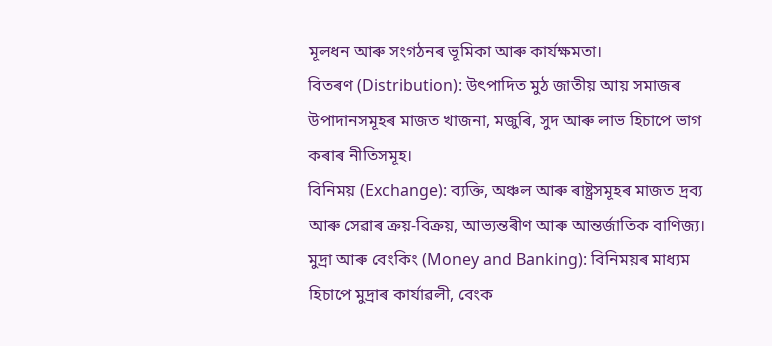মূলধন আৰু সংগঠনৰ ভূমিকা আৰু কাৰ্যক্ষমতা।
বিতৰণ (Distribution): উৎপাদিত মুঠ জাতীয় আয় সমাজৰ উপাদানসমূহৰ মাজত খাজনা, মজুৰি, সুদ আৰু লাভ হিচাপে ভাগ কৰাৰ নীতিসমূহ।
বিনিময় (Exchange): ব্যক্তি, অঞ্চল আৰু ৰাষ্ট্ৰসমূহৰ মাজত দ্ৰব্য আৰু সেৱাৰ ক্ৰয়-বিক্ৰয়, আভ্যন্তৰীণ আৰু আন্তৰ্জাতিক বাণিজ্য।
মুদ্ৰা আৰু বেংকিং (Money and Banking): বিনিময়ৰ মাধ্যম হিচাপে মুদ্ৰাৰ কাৰ্যাৱলী, বেংক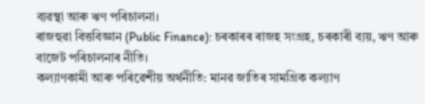ব্যৱস্থা আৰু ঋণ পৰিচালনা।
ৰাজহুৱা বিত্তবিজ্ঞান (Public Finance): চৰকাৰৰ ৰাজহ সংগ্ৰহ, চৰকাৰী ব্যয়, ঋণ আৰু বাজেট পৰিচালনাৰ নীতি।
কল্যাণকামী আৰু পৰিৱেশীয় অৰ্থনীতি: মানৱ জাতিৰ সামগ্ৰিক কল্যাণ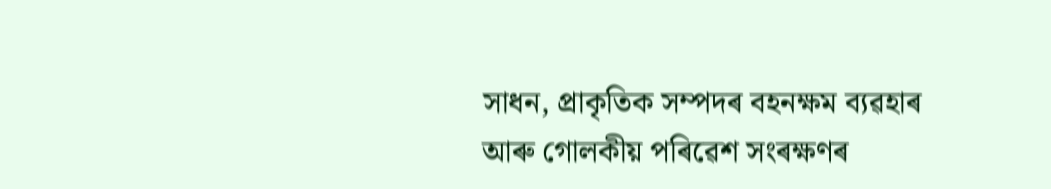সাধন, প্ৰাকৃতিক সম্পদৰ বহনক্ষম ব্যৱহাৰ আৰু গোলকীয় পৰিৱেশ সংৰক্ষণৰ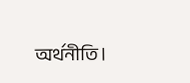অৰ্থনীতি।